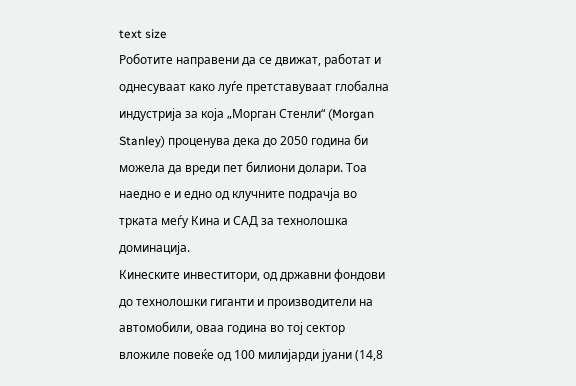text size
Роботите направени да се движат, работат и однесуваат како луѓе претставуваат глобална индустрија за која „Морган Стенли“ (Morgan Stanley) проценува дека до 2050 година би можела да вреди пет билиони долари. Тоа наедно е и едно од клучните подрачја во трката меѓу Кина и САД за технолошка доминација.
Кинеските инвеститори, од државни фондови до технолошки гиганти и производители на автомобили, оваа година во тој сектор вложиле повеќе од 100 милијарди јуани (14,8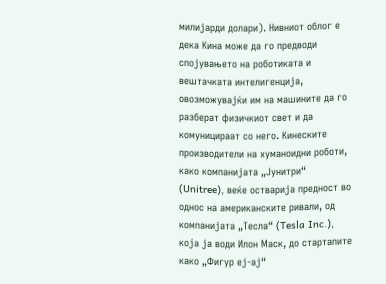милијарди долари). Нивниот облог е дека Кина може да го предводи спојувањето на роботиката и вештачката интелигенција, овозможувајќи им на машините да го разберат физичкиот свет и да комуницираат со него. Кинеските производители на хуманоидни роботи, како компанијата „Јунитри“ (Unitree), веќе остварија предност во однос на американските ривали, од компанијата „Тесла“ (Tesla Inc.), која ја води Илон Маск, до стартапите како „Фигур еј-ај“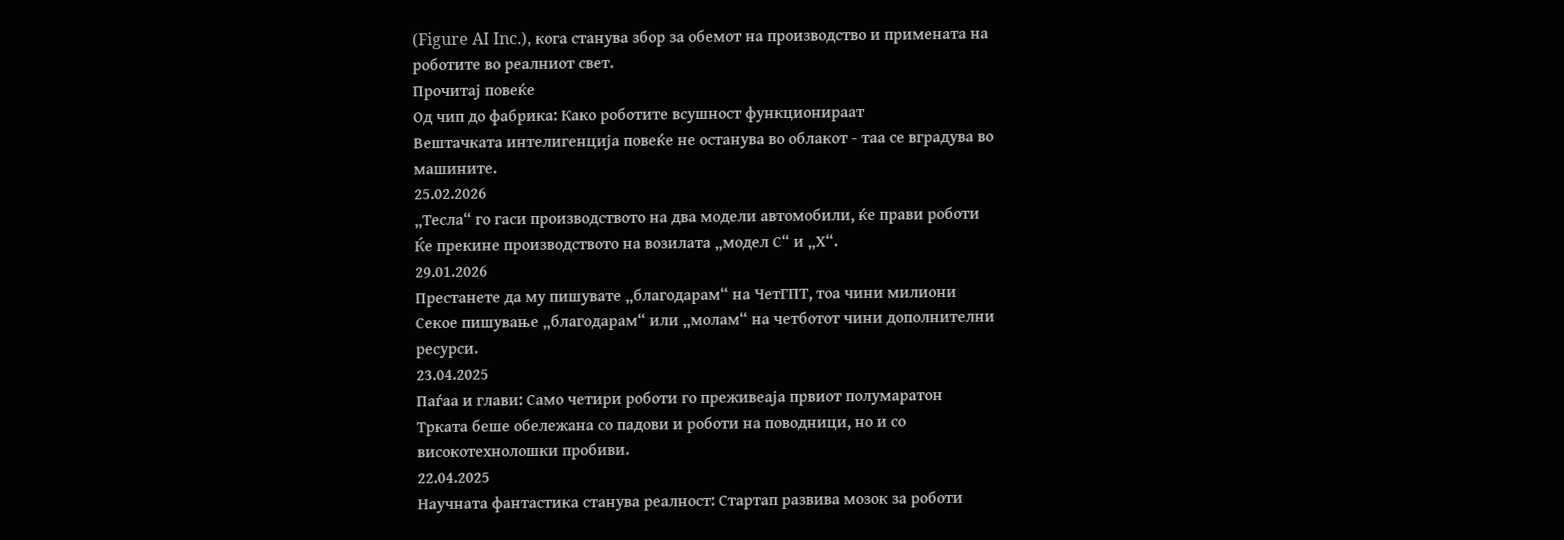(Figure AI Inc.), кога станува збор за обемот на производство и примената на роботите во реалниот свет.
Прочитај повеќе
Од чип до фабрика: Како роботите всушност функционираат
Вештачката интелигенција повеќе не останува во облакот - таа се вградува во машините.
25.02.2026
„Тесла“ го гаси производството на два модели автомобили, ќе прави роботи
Ќе прекине производството на возилата „модел С“ и „Х“.
29.01.2026
Престанете да му пишувате „благодарам“ на ЧетГПТ, тоа чини милиони
Секое пишување „благодарам“ или „молам“ на четботот чини дополнителни ресурси.
23.04.2025
Паѓаа и глави: Само четири роботи го преживеаја првиот полумаратон
Трката беше обележана со падови и роботи на поводници, но и со високотехнолошки пробиви.
22.04.2025
Научната фантастика станува реалност: Стартап развива мозок за роботи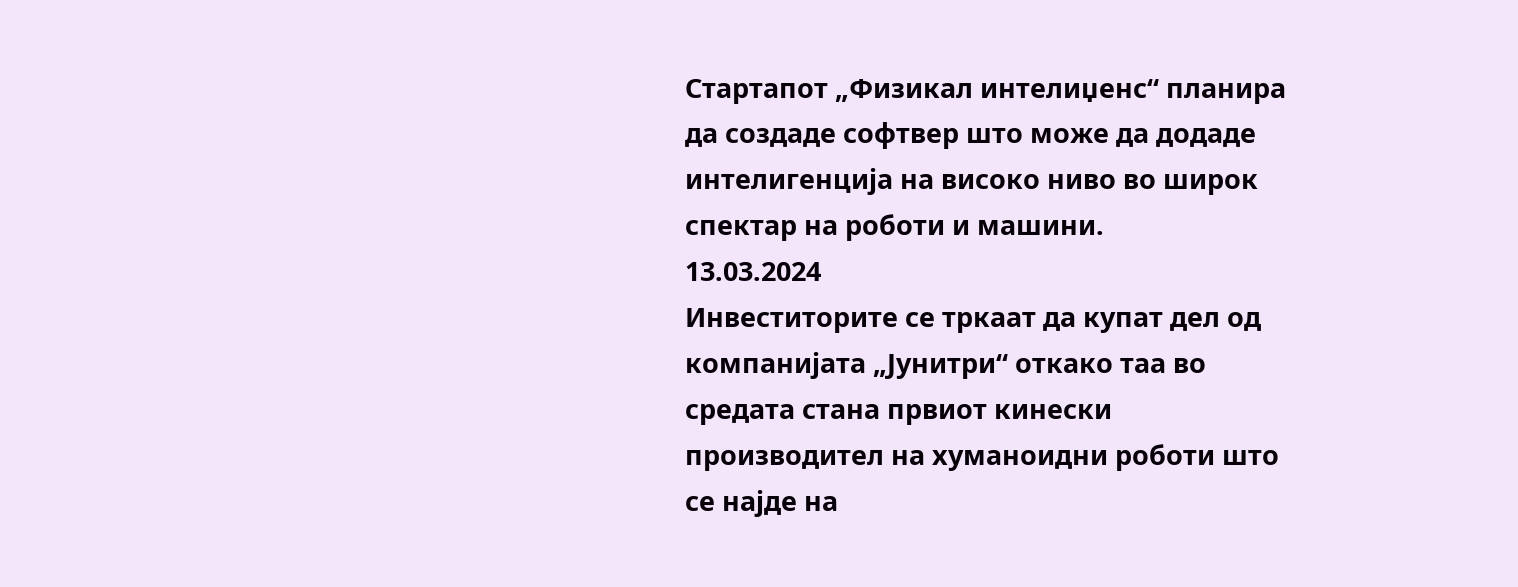Стартапот „Физикал интелиџенс“ планира да создаде софтвер што може да додаде интелигенција на високо ниво во широк спектар на роботи и машини.
13.03.2024
Инвеститорите се тркаат да купат дел од компанијата „Јунитри“ откако таа во средата стана првиот кинески производител на хуманоидни роботи што се најде на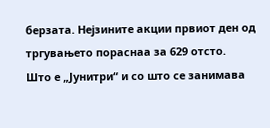берзата. Нејзините акции првиот ден од тргувањето пораснаа за 629 отсто.
Што е „Јунитри“ и со што се занимава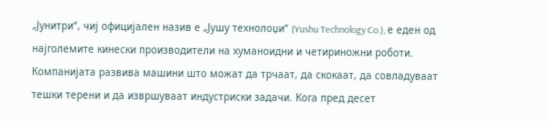„Јунитри“, чиј официјален назив е „Јушу технолоџи“ (Yushu Technology Co.), е еден од најголемите кинески производители на хуманоидни и четириножни роботи. Компанијата развива машини што можат да трчаат, да скокаат, да совладуваат тешки терени и да извршуваат индустриски задачи. Кога пред десет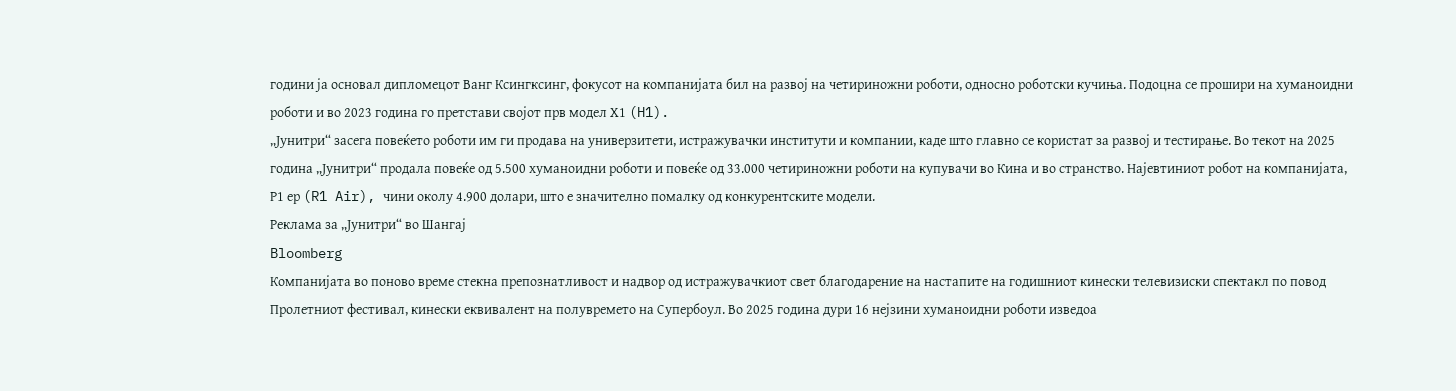години ја основал дипломецот Ванг Ксингксинг, фокусот на компанијата бил на развој на четириножни роботи, односно роботски кучиња. Подоцна се прошири на хуманоидни роботи и во 2023 година го претстави својот прв модел Х1 (H1).
„Јунитри“ засега повеќето роботи им ги продава на универзитети, истражувачки институти и компании, каде што главно се користат за развој и тестирање. Во текот на 2025 година „Јунитри“ продала повеќе од 5.500 хуманоидни роботи и повеќе од 33.000 четириножни роботи на купувачи во Кина и во странство. Најевтиниот робот на компанијата, Р1 ер (R1 Air), чини околу 4.900 долари, што е значително помалку од конкурентските модели.
Реклама за „Јунитри“ во Шангај
Bloomberg
Компанијата во поново време стекна препознатливост и надвор од истражувачкиот свет благодарение на настапите на годишниот кинески телевизиски спектакл по повод Пролетниот фестивал, кинески еквивалент на полувремето на Супербоул. Во 2025 година дури 16 нејзини хуманоидни роботи изведоа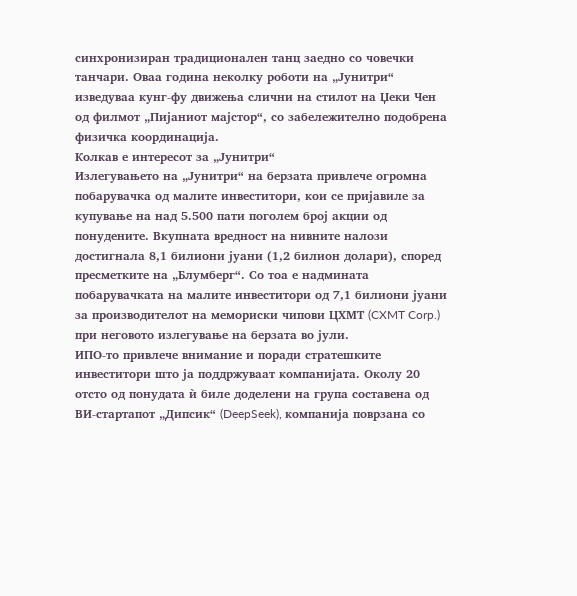синхронизиран традиционален танц заедно со човечки танчари. Оваа година неколку роботи на „Јунитри“ изведуваа кунг-фу движења слични на стилот на Џеки Чен од филмот „Пијаниот мајстор“, со забележително подобрена физичка координација.
Колкав е интересот за „Јунитри“
Излегувањето на „Јунитри“ на берзата привлече огромна побарувачка од малите инвеститори, кои се пријавиле за купување на над 5.500 пати поголем број акции од понудените. Вкупната вредност на нивните налози достигнала 8,1 билиони јуани (1,2 билион долари), според пресметките на „Блумберг“. Со тоа е надмината побарувачката на малите инвеститори од 7,1 билиони јуани за производителот на мемориски чипови ЦХМТ (CXMT Corp.) при неговото излегување на берзата во јули.
ИПО-то привлече внимание и поради стратешките инвеститори што ја поддржуваат компанијата. Околу 20 отсто од понудата ѝ биле доделени на група составена од ВИ-стартапот „Дипсик“ (DeepSeek), компанија поврзана со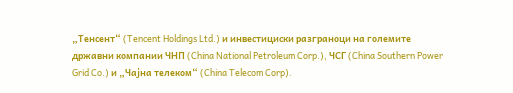„Тенсент“ (Tencent Holdings Ltd.) и инвестициски разграноци на големите државни компании ЧНП (China National Petroleum Corp.), ЧСГ (China Southern Power Grid Co.) и „Чајна телеком“ (China Telecom Corp).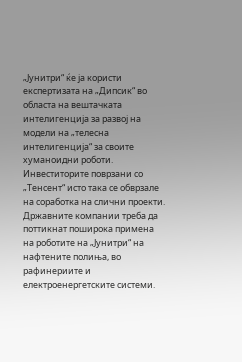„Јунитри“ ќе ја користи експертизата на „Дипсик“ во областа на вештачката интелигенција за развој на модели на „телесна интелигенција“ за своите хуманоидни роботи. Инвеститорите поврзани со „Тенсент“ исто така се обврзале на соработка на слични проекти. Државните компании треба да поттикнат поширока примена на роботите на „Јунитри“ на нафтените полиња, во рафинериите и електроенергетските системи.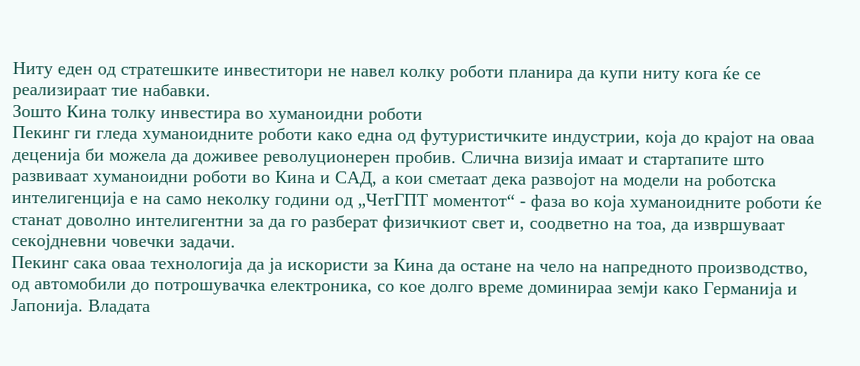Ниту еден од стратешките инвеститори не навел колку роботи планира да купи ниту кога ќе се реализираат тие набавки.
Зошто Кина толку инвестира во хуманоидни роботи
Пекинг ги гледа хуманоидните роботи како една од футуристичките индустрии, која до крајот на оваа деценија би можела да доживее револуционерен пробив. Слична визија имаат и стартапите што развиваат хуманоидни роботи во Кина и САД, а кои сметаат дека развојот на модели на роботска интелигенција е на само неколку години од „ЧетГПТ моментот“ - фаза во која хуманоидните роботи ќе станат доволно интелигентни за да го разберат физичкиот свет и, соодветно на тоа, да извршуваат секојдневни човечки задачи.
Пекинг сака оваа технологија да ја искористи за Кина да остане на чело на напредното производство, од автомобили до потрошувачка електроника, со кое долго време доминираa земји како Германија и Јапонија. Владата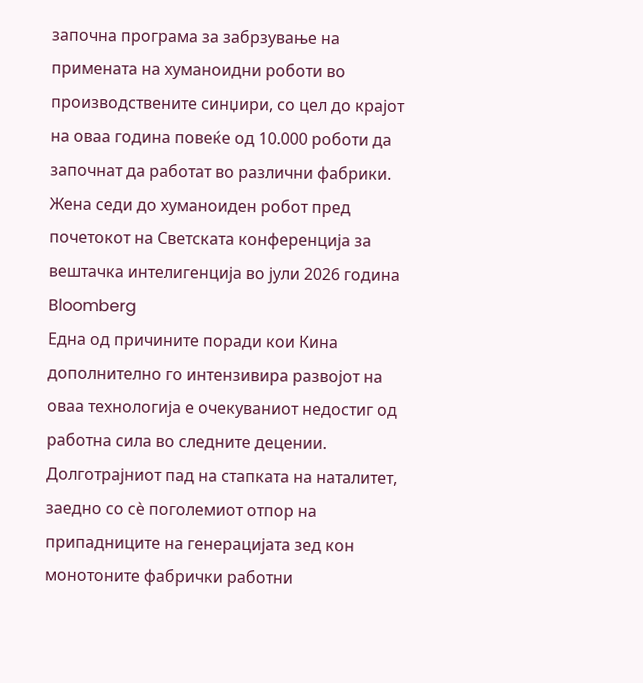започна програма за забрзување на примената на хуманоидни роботи во производствените синџири, со цел до крајот на оваа година повеќе од 10.000 роботи да започнат да работат во различни фабрики.
Жена седи до хуманоиден робот пред почетокот на Светската конференција за вештачка интелигенција во јули 2026 година
Bloomberg
Една од причините поради кои Кина дополнително го интензивира развојот на оваа технологија е очекуваниот недостиг од работна сила во следните децении. Долготрајниот пад на стапката на наталитет, заедно со сè поголемиот отпор на припадниците на генерацијата зед кон монотоните фабрички работни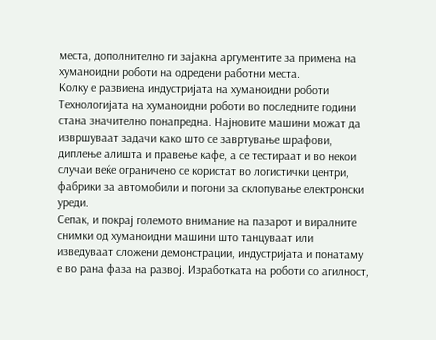места, дополнително ги зајакна аргументите за примена на хуманоидни роботи на одредени работни места.
Колку е развиена индустријата на хуманоидни роботи
Технологијата на хуманоидни роботи во последните години стана значително понапредна. Најновите машини можат да извршуваат задачи како што се завртување шрафови, диплење алишта и правење кафе, а се тестираат и во некои случаи веќе ограничено се користат во логистички центри, фабрики за автомобили и погони за склопување електронски уреди.
Сепак, и покрај големото внимание на пазарот и виралните снимки од хуманоидни машини што танцуваат или изведуваат сложени демонстрации, индустријата и понатаму е во рана фаза на развој. Изработката на роботи со агилност,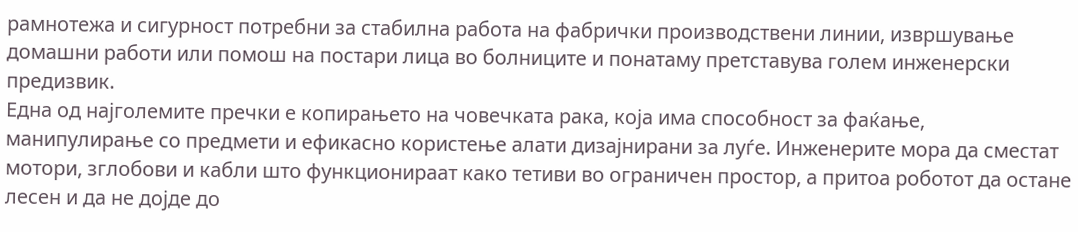рамнотежа и сигурност потребни за стабилна работа на фабрички производствени линии, извршување домашни работи или помош на постари лица во болниците и понатаму претставува голем инженерски предизвик.
Една од најголемите пречки е копирањето на човечката рака, која има способност за фаќање, манипулирање со предмети и ефикасно користење алати дизајнирани за луѓе. Инженерите мора да сместат мотори, зглобови и кабли што функционираат како тетиви во ограничен простор, а притоа роботот да остане лесен и да не дојде до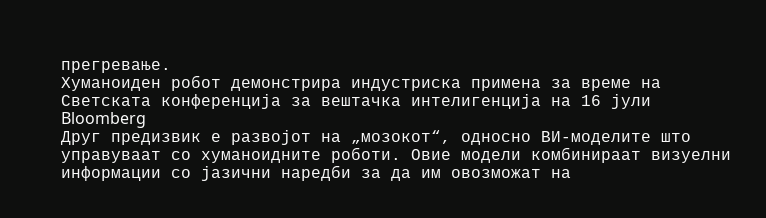прегревање.
Хуманоиден робот демонстрира индустриска примена за време на Светската конференција за вештачка интелигенција на 16 јули
Bloomberg
Друг предизвик е развојот на „мозокот“, односно ВИ-моделите што управуваат со хуманоидните роботи. Овие модели комбинираат визуелни информации со јазични наредби за да им овозможат на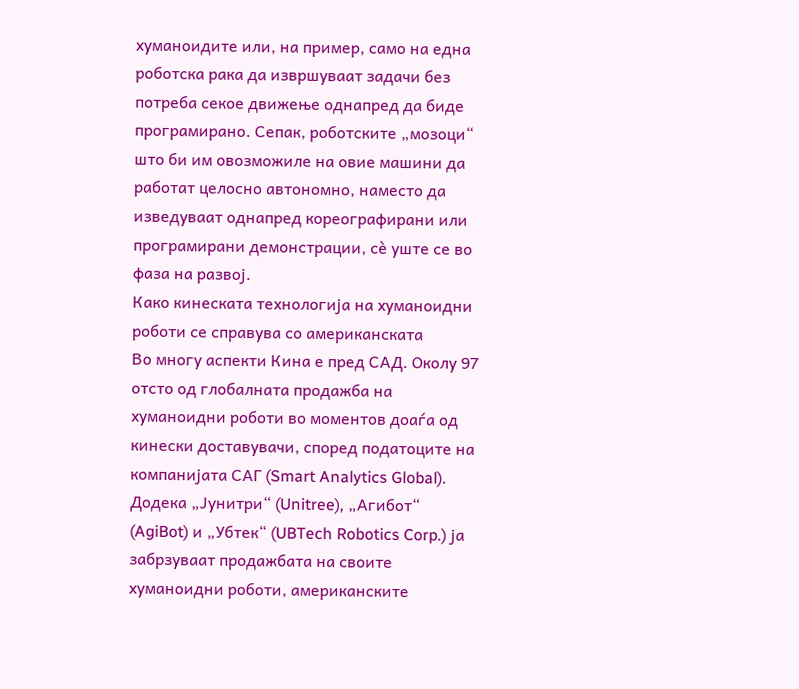хуманоидите или, на пример, само на една роботска рака да извршуваат задачи без потреба секое движење однапред да биде програмирано. Сепак, роботските „мозоци“ што би им овозможиле на овие машини да работат целосно автономно, наместо да изведуваат однапред кореографирани или програмирани демонстрации, сè уште се во фаза на развој.
Како кинеската технологија на хуманоидни роботи се справува со американската
Во многу аспекти Кина е пред САД. Околу 97 отсто од глобалната продажба на хуманоидни роботи во моментов доаѓа од кинески доставувачи, според податоците на компанијата САГ (Smart Analytics Global). Додека „Јунитри“ (Unitree), „Агибот“ (AgiBot) и „Убтек“ (UBTech Robotics Corp.) ја забрзуваат продажбата на своите хуманоидни роботи, американските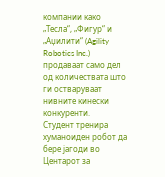компании како „Тесла“, „Фигур“ и „Аџилити“ (Agility Robotics Inc.) продаваат само дел од количествата што ги остваруваат нивните кинески конкуренти.
Студент тренира хуманоиден робот да бере јагоди во Центарот за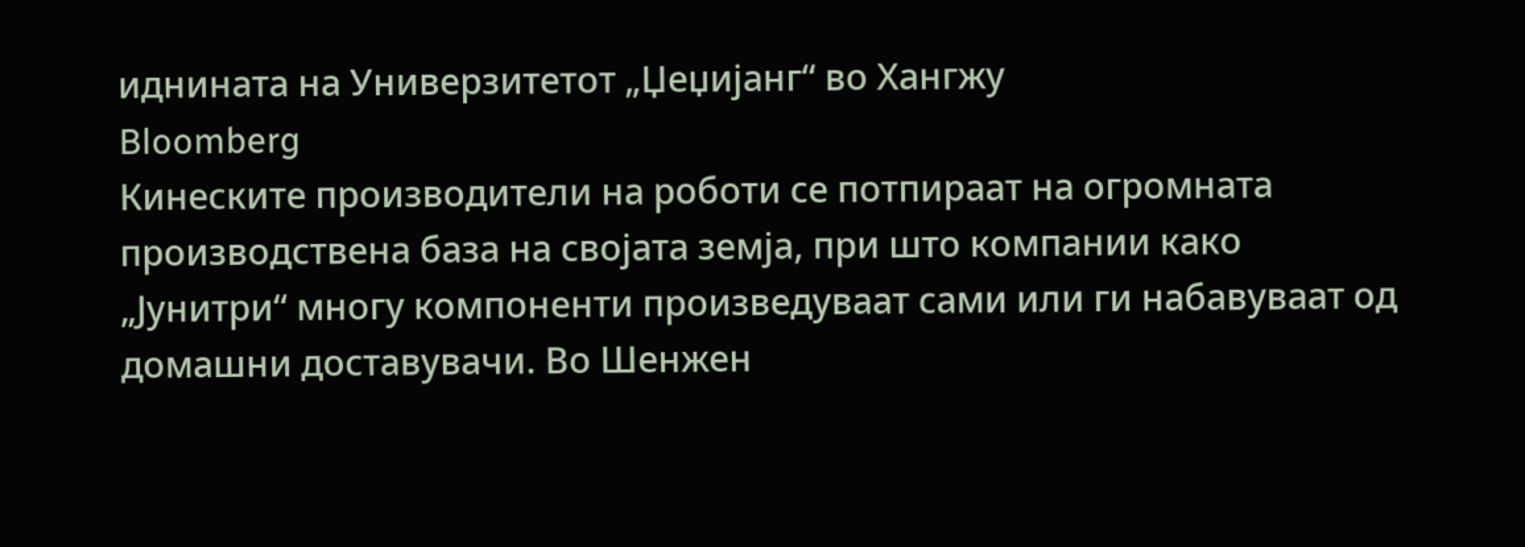иднината на Универзитетот „Џеџијанг“ во Хангжу
Bloomberg
Кинеските производители на роботи се потпираат на огромната производствена база на својата земја, при што компании како „Јунитри“ многу компоненти произведуваат сами или ги набавуваат од домашни доставувачи. Во Шенжен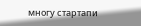многу стартапи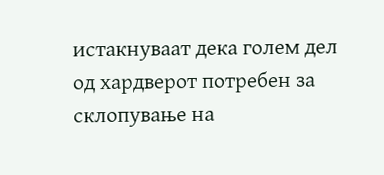истакнуваат дека голем дел од хардверот потребен за склопување на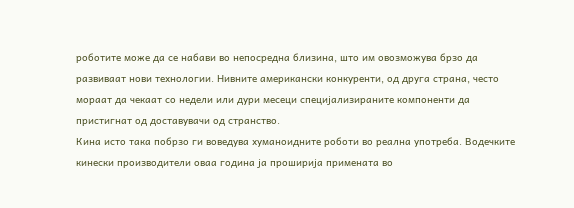роботите може да се набави во непосредна близина, што им овозможува брзо да развиваат нови технологии. Нивните американски конкуренти, од друга страна, често мораат да чекаат со недели или дури месеци специјализираните компоненти да пристигнат од доставувачи од странство.
Кина исто така побрзо ги воведува хуманоидните роботи во реална употреба. Водечките кинески производители оваа година ја проширија примената во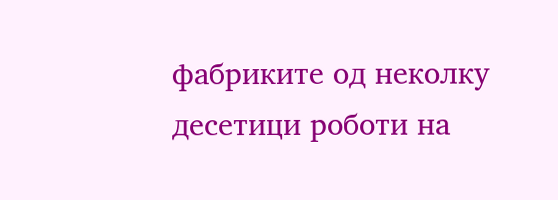фабриките од неколку десетици роботи на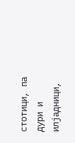стотици, па дури и илјадници,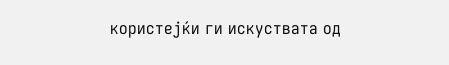користејќи ги искуствата од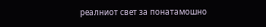реалниот свет за понатамошно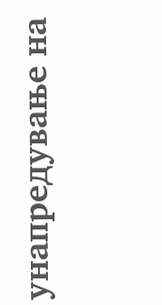унапредување на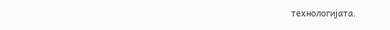технологијата.